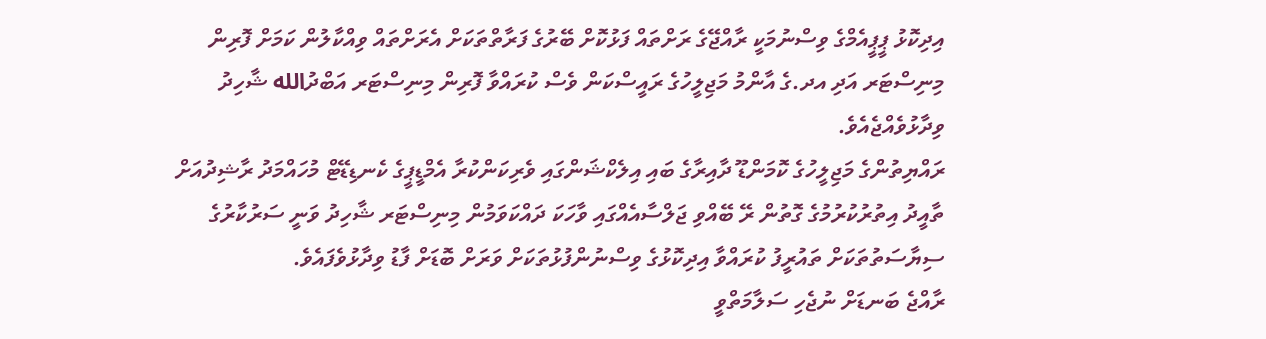އިދިކޮޅު ޕީޕީއެމްގެ ވިސްނުމަކީ ރާއްޖޭގެ ރަށްތައް ފަޅުކޮށް ބޭރުގެ ފަރާތްތަކަށް އެރަށްތައް ވިއްކާލުން ކަމަށް ފޮރިން މިނިސްޓަރ އަދި އދ.ގެ އާންމު މަޖިލީހުގެ ރައީސްކަން ވެސް ކުރައްވާ ފޮރިން މިނިސްޓަރ އަބްދުالله ޝާހިދު ވިދާޅުވެއްޖެއެވެ.
ރައްޔިތުންގެ މަޖިލީހުގެ ކޮމަންޑޫ ދާއިރާގެ ބައި އިލެކްޝަންގައި ވެރިކަންކުރާ އެމްޑީޕީގެ ކެނޑިޑޭޓް މުހައްމަދު ރާޝިދުއަށް ތާއީދު އިތުރުކުރުމުގެ ގޮތުން ރޭ ބޭއްވި ޖަލްސާއެއްގައި ވާހަކަ ދައްކަވަމުން މިނިސްޓަރ ޝާހިދު ވަނީ ސަރުކާރުގެ ސިޔާސަތުތަކަށް ތައުރީފު ކުރައްވާ އިދިކޮޅުގެ ވިސްނުންފުޅުތަކަށް ވަރަށް ބޮޑަށް ފާޑު ވިދާޅުވެފައެވެ.
ރާއްޖެ ބަނޑަށް ނުޖެހި ސަލާމަތްވީ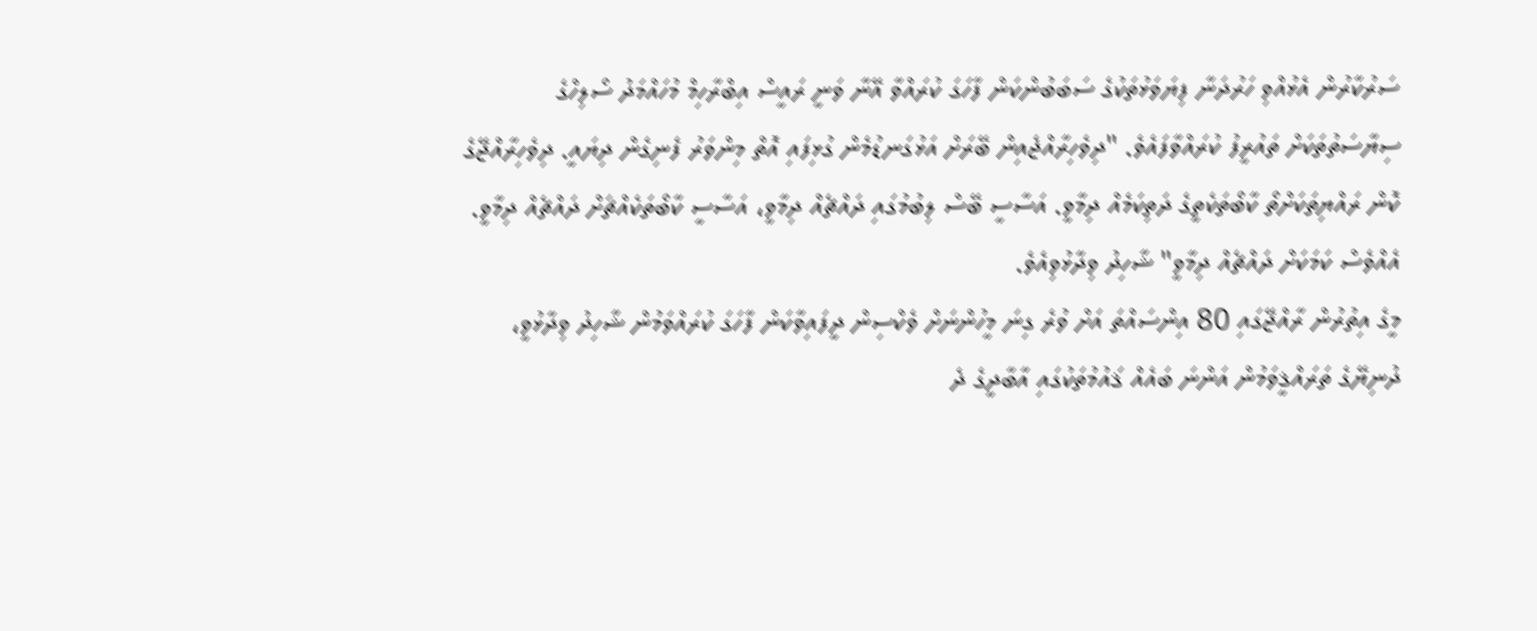ސަރުކާރުން އެޅުއްވި ހަރުދަނާ ފިޔަވަޅުތަކުގެ ސަބަބުންކަން ފާހަގަ ކުރައްވާ އޭނާ ވަނީ ރައީސް އިބްރާހިމް މުހައްމަދު ސޯލިހްގެ ސިޔާސަތުތަކަށް ތައުރީފު ކުރައްވާފައެވެ. "ދިވެހިރާއްޖެއިން ބޭރަށް އަޅުގަނޑުމެން ގުޅިފައި އޮތް މިންވަރު ފެނިގެން ދިޔައީ. ދިވެހިރާއްޖޭގެ ކޮން ރައްޔިތަކަށްތޯ ކާބޯތަކެތީގެ ދަތިކަމެއް ދިމާވީ. އަސާސީ ބޭސް ލިބުމުގައި ދައްޗެއް ދިމާވީ، އަސާސީ ކާބޯތަކެއްޗަށް ދައްޗެއް ދިމާވީ. އެއްވެސް ކަމަކަށް ދައްޗެއް ދިމާވީ" ޝާހިދު ވިދާޅުވިއެވެ.
މީގެ އިތުރުން ރާއްޖޭގައި 80 އިންސައްތަ އަށް ވުރެ ގިނަ މީހުންނަށް ވެކްސިން ދީފައިވާކަން ފާހަގަ ކުރައްވަމުން ޝާހިދު ވިދާޅުވީ، ދުނިޔޭގެ ތަރައްޤީވަމުން އަންނަ ބައެއް ޤައުމުތަކުގައި އާބާދީގެ ދެ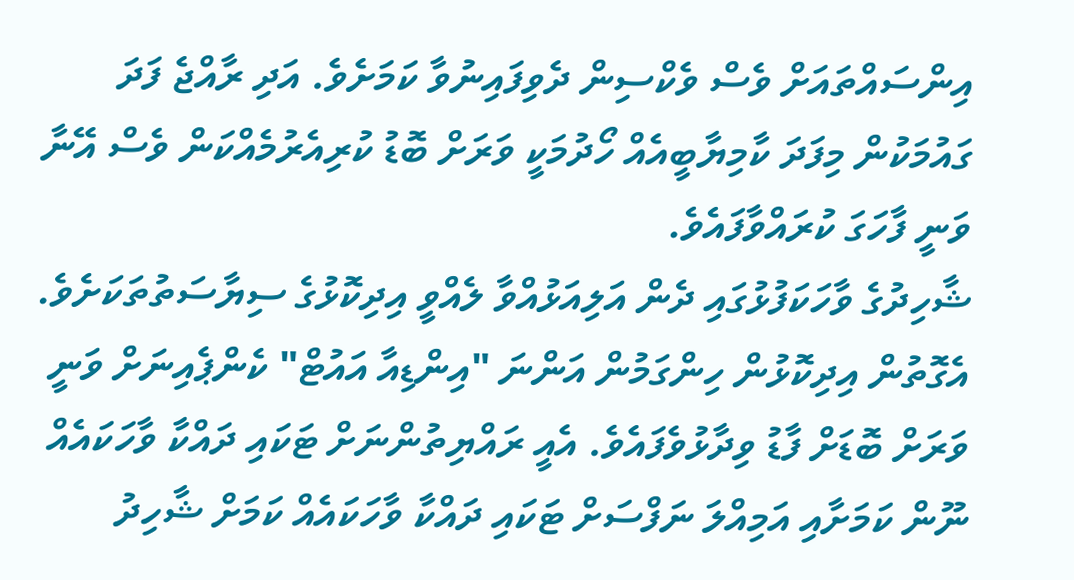އިންސައްތައަށް ވެސް ވެކްސިން ދެވިފައިނުވާ ކަމަށެވެ. އަދި ރާއްޖެ ފަދަ ގައުމަކުން މިފަދަ ކާމިޔާބީއެއް ހޯދުމަކީ ވަރަށް ބޮޑު ކުރިއެރުމެއްކަން ވެސް އޭނާ ވަނީ ފާހަގަ ކުރައްވާފައެވެ.
ޝާހިދުގެ ވާހަކަފުޅުގައި ދެން އަލިއަޅުއްވާ ލެއްވީ އިދިކޮޅުގެ ސިޔާސަތުތަކަށެވެ. އެގޮތުން އިދިކޮޅުން ހިންގަމުން އަންނަ "އިންޑިއާ އައުޓް" ކެންޕެއިނަށް ވަނީ ވަރަށް ބޮޑަށް ފާޑު ވިދާޅުވެފައެވެ. އެއީ ރައްޔިތުންނަށް ޓަކައި ދައްކާ ވާހަކައެއް ނޫން ކަމަށާއި އަމިއްލަ ނަފްސަށް ޓަކައި ދައްކާ ވާހަކައެއް ކަމަށް ޝާހިދު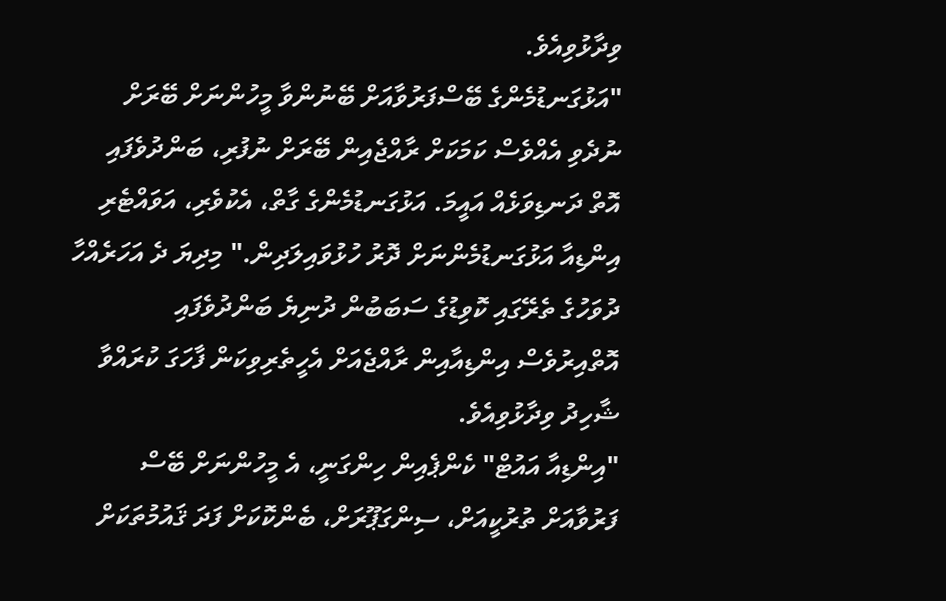ވިދާޅުވިއެވެ.
"އަޅުގަނޑުމެންގެ ބޭސްފަރުވާއަށް ބޭނުންވާ މީހުންނަށް ބޭރަށް ނުދެވި އެއްވެސް ކަމަކަށް ރާއްޖެއިން ބޭރަށް ނުފުރި، ބަންދުވެފައި އޮތް ދަނޑިވަޅެއް އައީމަ. އަޅުގަނޑުމެންގެ ގާތް، އެކުވެރި، އަވައްޓެރި އިންޑިއާ އަޅުގަނޑުމެންނަށް ދޮރު ހުޅުވައިލަދިން." މިދިޔަ ދެ އަހަރެއްހާ ދުވަހުގެ ތެރޭގައި ކޮވިޑުގެ ސަބަބުން ދުނިޔެ ބަންދުވެފައި އޮތްއިރުވެސް އިންޑިއާއިން ރާއްޖެއަށް އެހީތެރިވިކަން ފާހަގަ ކުރައްވާ ޝާހިދު ވިދާޅުވިއެވެ.
"އިންޑިއާ އައުޓް" ކެންޕެއިން ހިންގަނީ، އެ މީހުންނަށް ބޭސް ފަރުވާއަށް ތުރުކީއަށް، ސިންގަޕޫރަށް، ބެންކޮކަށް ފަދަ ޤައުމުތަކަށް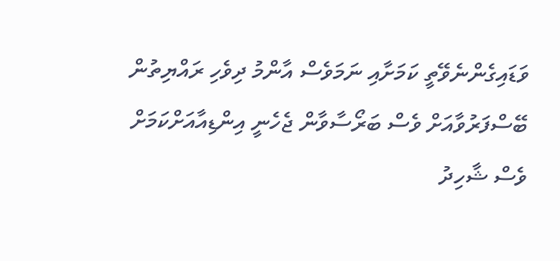ވަޑައިގެންނެވޭތީ ކަމަށާއި ނަމަވެސް އާންމު ދިވެހި ރައްޔިތުން ބޭސްފަރުވާއަށް ވެސް ބަރޯސާވާން ޖެހެނީ އިންޑިއާއަށްކަމަށް ވެސް ޝާހިދު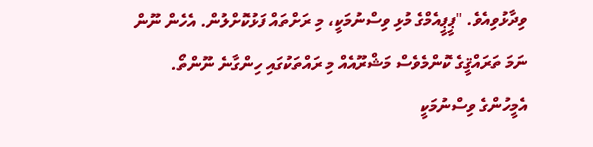ވިދާޅުވިއެވެ. "ޕީޕީއެމްގެ މުޅި ވިސްނުމަކީ، މި ރަށްތައް ފަޅުކޮށްލުން. އެހެން ނޫން ނަމަ ތަރައްޤީގެ ކޮންމެވެސް މަޝްރޫއެއް މި ރައްތަކުގައި ހިންގާނެ ނޫންތޯ. އެމީހުންގެ ވިސްނުމަކީ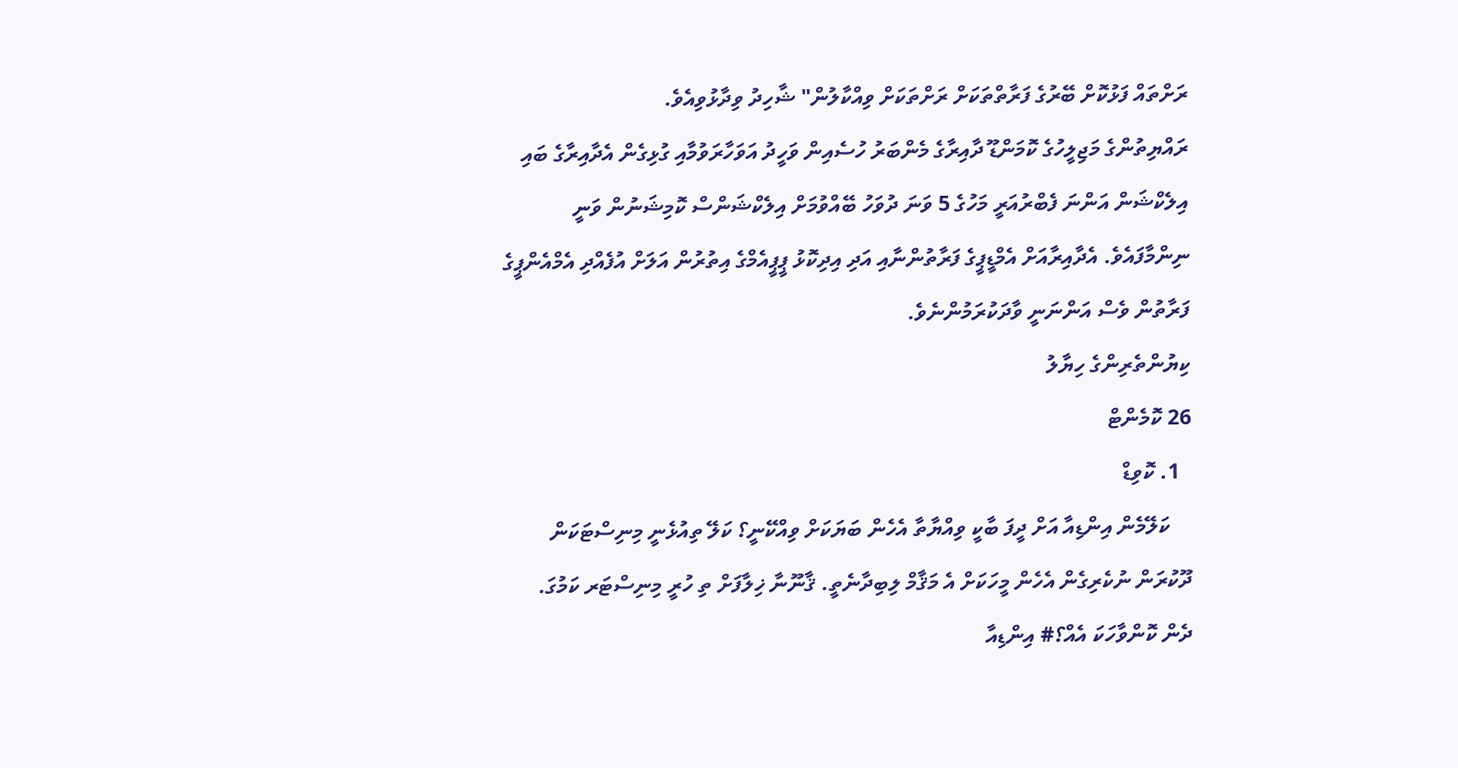ރަށްތައް ފަޅުކޮށް ބޭރުގެ ފަރާތްތަކަށް ރަށްތަކަށް ވިއްކާލުން" ޝާހިދު ވިދާޅުވިއެވެ.
ރައްޔިތުންގެ މަޖިލީހުގެ ކޮމަންޑޫ ދާއިރާގެ މެންބަރު ހުސެއިން ވަހީދު އަވަހާރަވުމާއި ގުޅިގެން އެދާއިރާގެ ބައި އިލެކްޝަން އަންނަ ފެބްރުއަރީ މަހުގެ 5 ވަނަ ދުވަހު ބޭއްވުމަށް އިލެކްޝަންސް ކޮމިޝަނުން ވަނީ ނިންމާފައެވެ. އެދާއިރާއަށް އެމްޑީޕީގެ ފަރާތުންނާއި އަދި އިދިކޮޅު ޕީޕީއެމްގެ އިތުރުން އަލަށް އުފެއްދި އެމްއެންޕީގެ ފަރާތުން ވެސް އަންނަނީ ވާދަކުރަމުންނެވެ.
ކިޔުންތެރިންގެ ހިޔާލު
26 ކޮމެންޓް
  1. ކޮވިޑް
    ކަލޭމެން އިންޑިއާ އަށް ދީފަ ބާކީ ވިއްޔާތާ އެހެން ބަޔަކަށް ވިއްކޭނީ؟ ކަލޭ ތިއުޅެނީ މިނިސްޓަކަން ދޫކުރަން ނުކެރިގެން އެހެން މީހަކަށް އެ މަޤާމް ލިބިދާނެތީ. ޤާނޫނާ ޚިލާފަށް ތި ހުރީ މިނިސްޓަރ ކަމުގަ. ދެން ކޮންވާހަކަ އެއް؟# އިންޑިއާ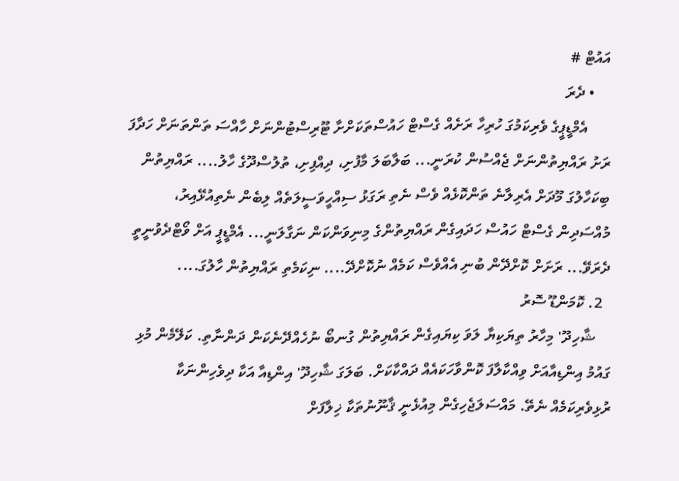އައުޓް #
    • ދެރަ
      އެމްޑީޕީގެ ވެރިކަމުގަ ހުރިހާ ރަށެއް ގެސްޓް ހައުސްތަކަށްށާ ޓޫރިސްޓުންނަށް ހާއްސަ ތަންތަނަށް ހަދާފަ ރަށު ރައްޔިތުންނަށް ޖެއްސުން ކުރަނީ... ބަލާބަލަ މާފުށި، ދިއްފިށި، ތުލުސްދޫގެ ހާލު.... ރައްޔިތުން ބިކަހާލުގަ މޫދަށް އެރިލާނެ ތަންކޮޅެއް ވެސް ނެތި ރަގަޅު ސިއްހީވަސީލަތެއް ލިބެން ނެތިއުޅޭއިރު، މުއްސަދިން ގެސްޓް ހައުސް ހަދައިގެން ރައްޔިތުންގެ މިނިވަންކަން ނަގާލަނީ... އެމްޑީޕީ އަށް ވޯޓްދެވުނީތީ ދެރަވޭ... ރަށަށް ކޮށްދޭން ބުނި އެއްވެސް ކަމެއް ނުކޮށްދޭ.... ނިކަމެތި ރައްޔިތުން ހާލުގަ....
  2. ކޮމަންޑޫ ސޮރު
    ޝާހިދޫ' މިހާރު ތިޔަކިޔާ ލަވަ ކިޔައިގެން ރައްޔިތުން ގުނބޯ ނުހެއްދޭނެކަން ދަންނާތި. ކަލޭމެން މުޅި ގައުމު އިންޑިއާއަށް ވިއްކާލާފަ ކޮންވާހަކައެއް ދައްކާކަށް. ބަލަގަ ޝާހިދޫ' އިންޑިއާ އަކާ ދިވެހިންނަކާ ރުޅިވެރިކަމެއް ނެތޭ. މައްސަލަޖެހިގެން މިއުޅެނީ ޤާނޫނުތަކާ ޚިލާފަށް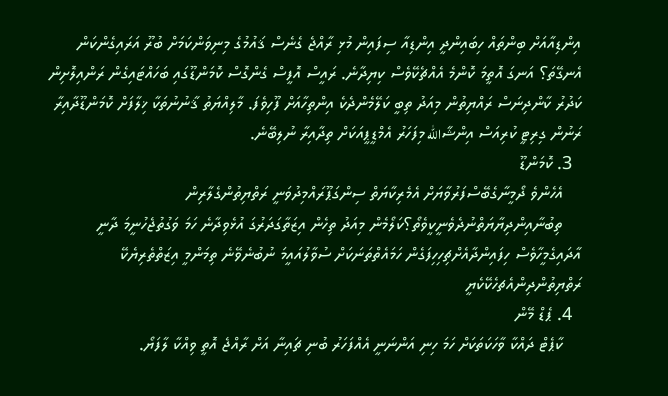އިންޑިއާއަށް ބިންތައް ހިބައިންދީ އިންޑިއާ ސިފައިން މުޅި ރާއްޖެ ގެނެސް ޤައުމުގެ މިނިވަންކަމަށް ބުރޫ އަރައިގެންކަން އެނގޭތަ؟ އަނގަ އޮތީމަ ކޮންމެ އެއްޗެކޭވެސް ކިޔިދާނެ. ރައީސް އޮފީސް ގެންގޮސް ކޮމަންޑޫގައި ބަހައްޓައިގެން ރަންއިލޮށިން ކަދުރު ކާންދިނަސް ރައްޔިތުން މިއަދު ތިބީ ކަލޭމެންދެކެ އިންތިހާއަށް ފޫހިވެފަ. މާލިއްޔަތު ޤާނުނުތަކާ ޚިލާފަށް ކޮމަންޑޫދާއިރާ ރަނުން ގިރިޓީ ކުރިއަސް އިންޝާالله މިފަހަރު އެމްޑީޕީއަކަށް ތިދާއިރާ ނުލިބޭނެ.
  3. ކޮމަންޑޫ
    އެހެންވެ ދޯމީނާގެބޭސްފަރުވާޔަށް އެމެރިކާޔަތް ސިންގަޕޫރައްމިދުވަނީ ރަތްޔިތުންގެލާރިން
    ތިބުނާއިންދިޔާޔަތްނުދެވެނީކީވެތޯ؟ކަލޯމެން މިއަދު ތިހެން އިޒަތާގަދަރުގަ އުޅެވިދާނެ ހަމަ ވަގުތުޖެހުނީމަ ދާނީ އާދައިގެމީހާވެސް ހިފައިންދާއެށްޗިހިހިފަގެން ހަމައެތްތަނަކަށް ސުވާލުއައީމަ ނުބުނެވޭނެ ތިމަންމީ އިޒަތްތެރިޔެކޭ ރަތްޔިތުންދިންއެޗހެކޭކެޔީ
  4. ޕެޑް މޭން
    ކާޕެޓް ދައްކާ ވާހަކަތަކަށް ހަމަ ހިނި އަންނަނީ އެއްފަހަރު ބުނި ޗައިނާ އަށް ރާއްޖެ އޮތީ ވިއްކާ ލާފަޔޯ.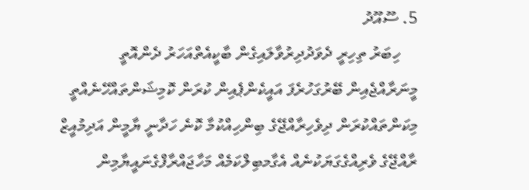5. ސޫއޫދު
    ހިބަރު ތިހިރީ ދެވަދުދިރުވާލައިގެން ބާކީއެތްއަހަރު ދެންއޮތީ މީނަރާއްޖެއިން ބޭރުގަހުރެފަ އައީކެންޕެއިން ކުރަން ކޮމިޝަންތައްހޭނެއްތީ މިކަންތައްކުރަން ދިވެހިރާއްޖޭގެ ބިންހިއްކުމާ ކޮނެ ހަދާނީ ޔާމީން އަދިމުއީޒް ރާއްޖޭގެ ވެރިއްގެގަޔަކުނެއް އެގާމބިލްކަމެއް މަހާޖައްރާފްގެނައީޔާމިން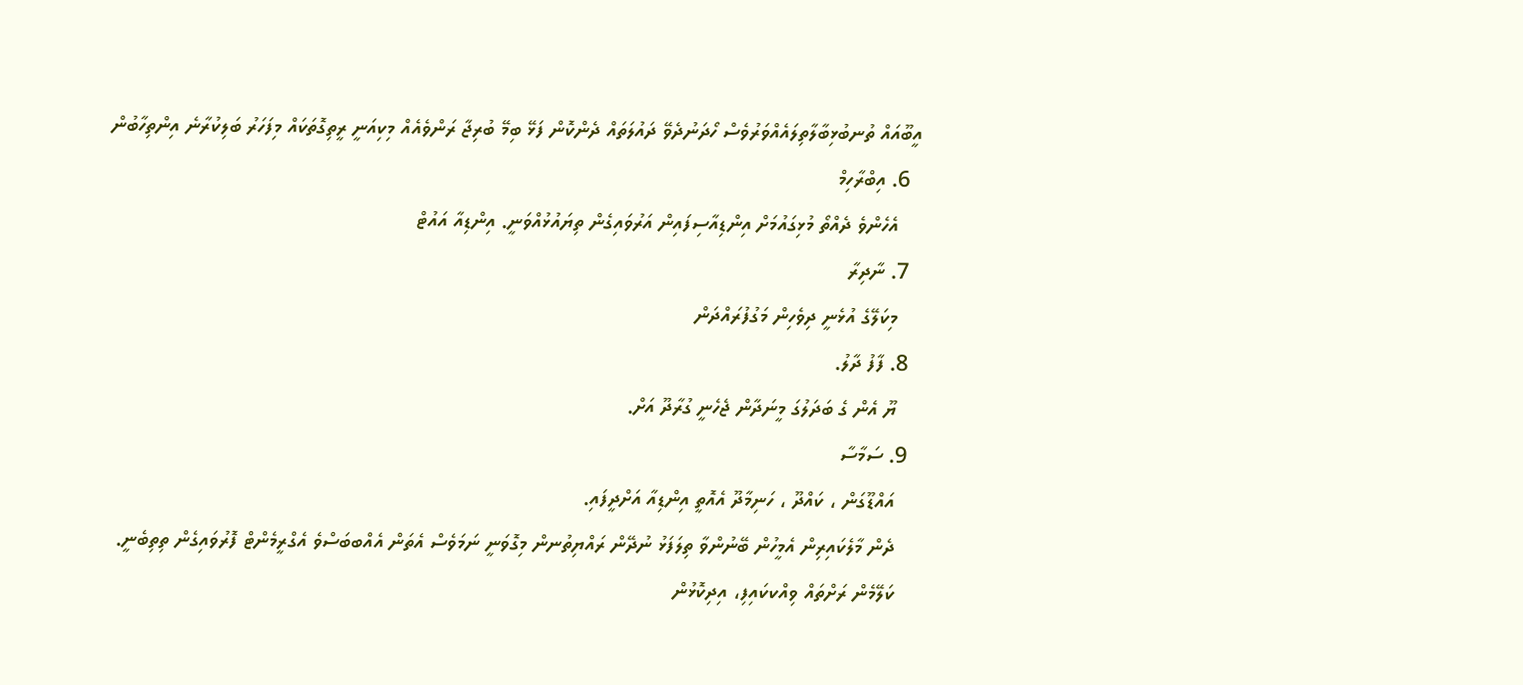އީބޫއައް ތުނބުޅިބާލާތިލައެއްވަރުވެސް ހޯދަނުދެވޭ ދައުލަތައް ދެންކޮން ފަޅޭ ބިމޭ ބުރިޖާ ރަންވެއެއް މިކިއަނީ ރީތިގޮތަކައް މިފަހަރު ބަލިކުރާނެ އިންތިހާބުން
  6. އިބްރާހިމް
    އެހެންވެ ދެއްތޯ މުޅިގައުމަށް އިންޑިއާސިފައިން އަރުވައިގެން ތިޔައުޅުއްވަނީ. އިންޑިއާ އައުޓް
  7. ނާދިރާ
    މިކަލޭގެ އުޅެނީ ދިވެހިން މަގުފުރައްދަން
  8. ފާފު ދާލު.
    ޔޫ އެން ގެ ބަދަލުގަ މީނަދާން ޖެހެނީ ގުރާދޫ އަށް.
  9. ސަމާސާ
    އައްޑޫގަން ، ކައްދޫ ، ހަނިމާދޫ އެއޮތީ އިންޑިއާ އަށްދީފައި.
    ދެން މާލެކައިރިން އެމީހުން ބޭނުންވާ ތިލަފަޅު ނުދޭން ރައްޔިތުނން މިގޮވަނީ ނަމަވެސް އެތަން އެއްބބަސްވެ އެގްރީމެންޓް ފޮރުވައިގެން ތިތިބެނީ.
    ކަލޭމެން ރަށްތައް ވިއްކކައިފި، އިދިކޮޅުން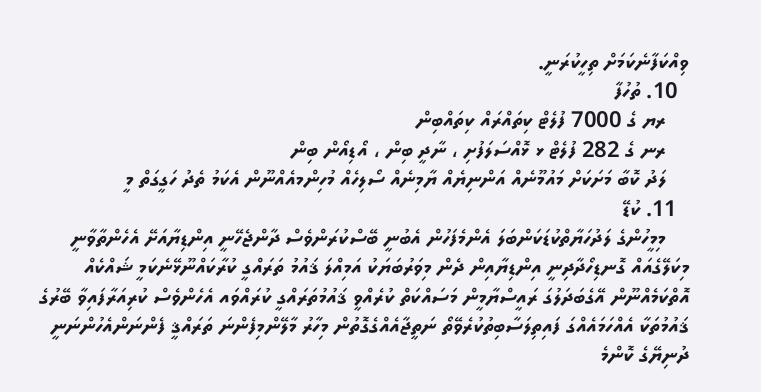ވިއްކަފާނެކަމަށް ތިހީކުރަނީ.
  10. ތުހުފާ
    ރޔ ގެ 7000 ފުލެޓް ކިތައްރައް ކިތައްބިން
    ރނ ގެ 282 ފުލެޓް ޅ ޅޮއްސަލަފުށި ، ނާދީ ބިން ، އޯޑިއޯން ބިން
    ލަދު ކޮބާ މަށަކަށް މައުމޫނެއް އަންނިޔެއް ޔާމިނެއް ސޯލިހެއް މުހިންމއެއްނޫން އެކަމު ތެދު ހަގީގަތް މީ
  11. ކުޑޭ
    މިމީހުންގެ ލަދުހަޔާތްކުޑަކަންބަލަ އެންމެފަހުން އެބުނީ ބޭސްކުރަންވެސް ދާންޖެހޭނީ އިންޑިޔާއަށޭ އެހެންތާވާނީ މިކަލޭގެއައް ގޮނޑިހޯދާދިނީ އިންޑިޔާއިން ދެން މިވަރުބަޔަކު އަމިއްލަ ޤައުމު ތަރައްގީ ކުރާކައްނޫޅޭނެކަމީ ޝައްކެއް އޮތްކަމެއްނޫން އޭގެބަދަލުގަ ރައީސްޔާމީން މަސައްކަތް ކުރެއްވީ ޤައުމުތަރައްގީ ކުރައްވައ އެހެންވެސް ކުރިއަރާފައިވާ ބޭރުގެ ޤައުމުތަކާ އެއްހަމައެއްގަ ފައިތިލަސާބިތުކުރެވޭތޯ ނަތީޖާއެއްގެގޮތުން މިހާރު މާލޭންމިފެންނަ ތަރައްޤީ ފެންނަންއެހުންނަނީ ދުނިޔޭގެ ކޮންމެ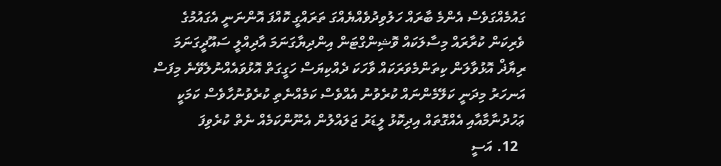ގައުމެއްގަވެސް އެންމެ ބާރައް ހަލުވިދުވެއްޔެއްގަ ތަރައްގީ ކޮއްފަ އޮންނަނީ އެގައުމުގެ ވެރިކަން ކުރާރައް މިސާލަކައް ވޮޝިންގްޓަން އިންދިޔާގަނަމަ އާދިއްލީ ސައޫދީގަނަމަ ރިޔާޛް އޮޅުވާލަން ކިތަންމެވަރަކައް ވާހަކަ ދެއްކިޔަސް ހަގީގަތް އޮޅުވައެއްނުލެވޭނެ މިފަސް އަނހަރު މިދަނީ ކަލޭމެންނައް ކުރެވުނު އެއްވެސް ކަމެއްނެތި ކުރެވުނުހާވެސް ކަމަކީ ޢަހުދުނާމާއާއި އެއްގޮތައް އިދިކޮޅު ލީޑަރު ޖަލައްލުން އެނޫންކަމެއް ނެތް ކުރެވިފަ
  12. އަސީ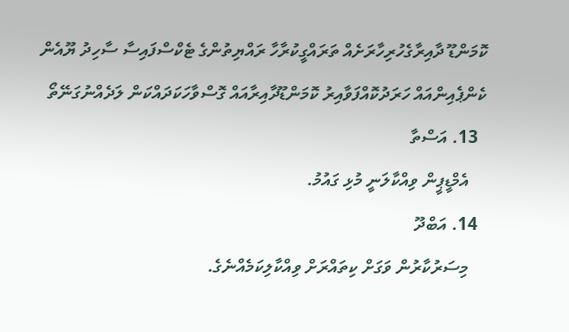ކޮމަންޑޫ ދާއިރާގެހުރިހާރަށެއް ތަރައްގީކުރާހާ ރައްޔިތުންގެ ޓެކްސްފައިސާ ސާހިދު ޔޫއެން ކެންޕެއިންއައް ހަރަދުކޮއްފަވާއިރު ކޮމަންޑޫދާއިރާއައް ގޮސްވާހަކަދައްކަން ލަދެއްނުގަނޭތޯ
  13. އަސްތާ
    އެމްޑީޕީން ވިއްކާލަނީ މުޅި ގައުމު.
  14. އަބްދޫ
    މިސަރުކާރުން ވަގަށް ކިތައްރަށް ވިއްކާލިކަމެއްނެގެ.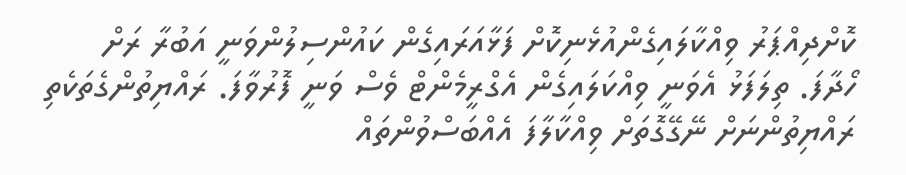ކޮށްދިއްޕަރު ވިއްކާލައިގެންއުޅެނިކޮށް ފަޅާއަރައިގެން ކައުންސިލުންވަނީ އަބުރާ ރަށް ހޯދާފަ. ތިލަފަޅު އެވަނީ ވިއްކަލައިގެން އެގްރީމެންޓް ވެސް ވަނީ ފޮރުވާފަ. ރައްޔިތުންގެތަކެތި ރައްޔިތުންނަށް ނޭގޭގޮތަށް ވިއްކާލާފަ އެއްބަސްވުންތައް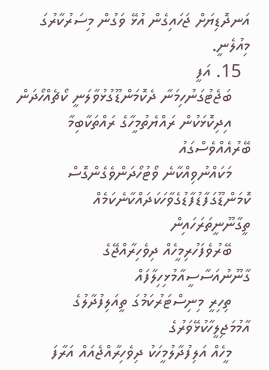އަނދޮޑިޔަށް ޖަހައިގެން އުޅޭ ވަގުން މިސަރުކާރުގަ މިއުލެނީ.
  15. އަފީ
    ބަޖެޓުގަނުހިމަނާ ދެކޮމަންޑޫގުޅުވާލަނީ ކޯޗެއްހޯދަން
    އިދިކޮޅަކުން ރައްޔެތުމީހާގެ ރައްތަކާބިމާ ބޭރުއެއްވެސްގައު
    މަކައްނުވިއްކާނެ ވޯޓުހޯދަންވެގެންގޮސް ކޮމަންޑޫގަފާޑުފާޑުގެވާހަކަދައްކާނެކަމެއް ތީގާނޫނީތަރަހައިން
    ބޭރުވެފަހުރިމީހެއް ދިވެހިރާއްޖޭގެ ގާނޫނުއަސާސީއާމުޅިހިލާފައް
    ތިހިރީ މިނިސްޓަރުކަމުގަ ތީއަލިފުދާލުގެ އާމުމަޖިލީހާކުޅޭވަރުގެ
    މީހެއް އަލިފުދާލުމީހަކު ދިވެހިރާއްޖެއައް އަރާފަ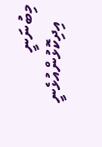މިބުނަނީ
    އިދިކޮޅުންއުޅެނީ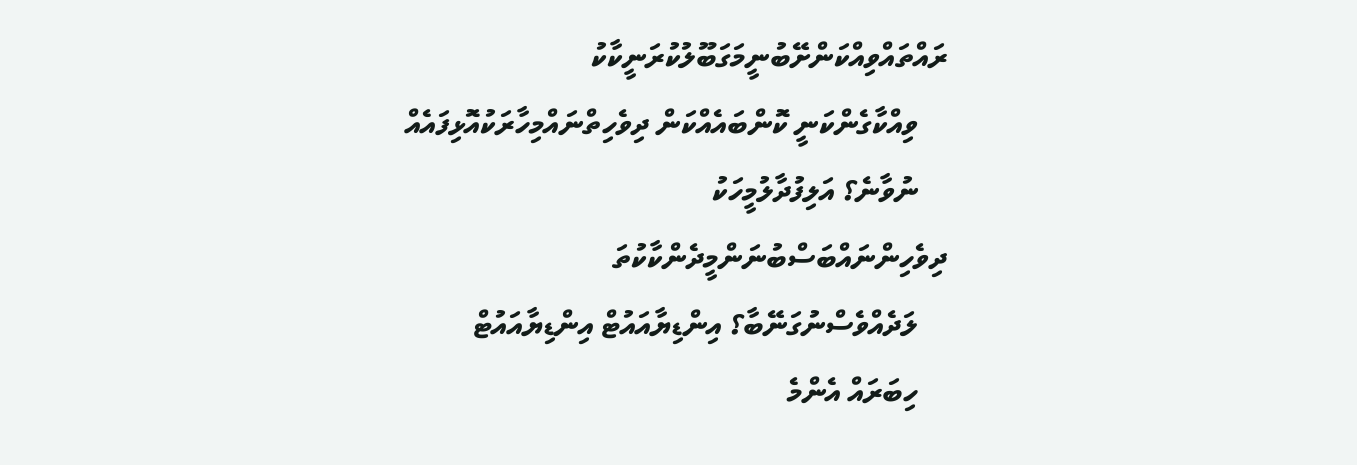ރައްތައްވިއްކަންށޭބުނީމަގަބޫލުކުރަނީކާކު
    ވިއްކާގެންކަނީ ކޮންބައެއްކަން ދިވެހިތްނައްމިހާރަކުއޮޅިފައެއް
    ނުވާނެ؟ އަލިފުދާލުމީހަކު ދިވެހިންނައްބަސްބުނަންމީދެންކާކުތަ
    ލަދެއްވެސްނުގަނޭބާ؟ އިންޑިޔާއައުޓް އިންޑިޔާއައުޓް
    ހިބަރައް އެންމެ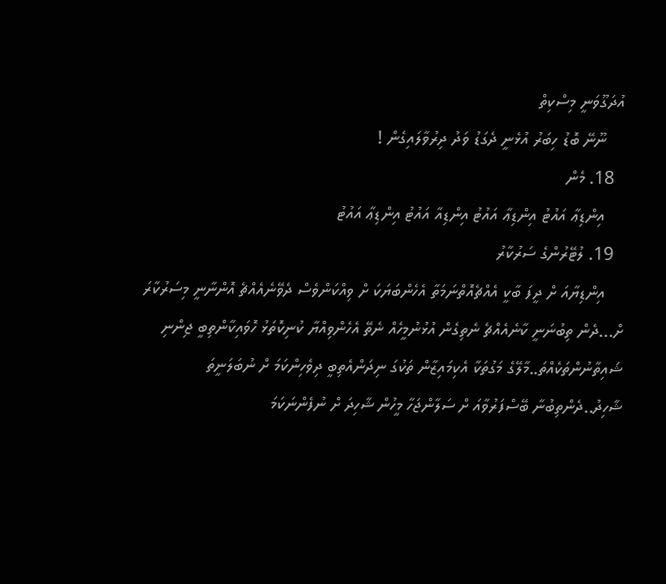އުދަގޫވަނީ މިސްކިތް
    ނޫނޭ ބޮޑު ހިބަރު އުޅެނީ ދެގަޑު ވަދު ދިރުވާލައިގެން !
  18. މެން
    އިންޑިޢާ އައުޓު އިންޑިޢާ އައުޓު އިންޑިއާ އައުޓު އިންޑިޢާ އައުޓު
  19. ލުޓޭރުންގެ ސަރުކާރު
    އިންޑިޔާއަ ށް ދީފަ ބާކީ އެއްޗެއޮތްނަމަތާ އެހެންބަޔަކަ ށް ވިއްކަންވެސް ދެވޭނެއެއްޗެ އޮންނާނީ މިސަރުކާރަ ށް...ދެން ތިބުނަނީ ކާނެއެއްޗެ ނެތިގެން އުޅުނުމީހެއް ނެތޭ އެހެންވިއްޔާ ކުނިކޮތަޅު ހޮވައިކާންތިބީ ޖިންނި ޝައިތާނުންތަކެއްތަ..މާލޭގެ މަގުތަކާ އެކިމައިޒާން ތަކުގަ ނިދަންއެތިބީ ދިވެހިންކަމަ ށް ނުބަލަނީތަ ޝާހިދު..ދެންތިބުނާ ބޭސްފަރުވާއަ ށް ސަލާންޖަހާ މީހުން ޝާހިދަ ށް ނުފެންނަކަމަ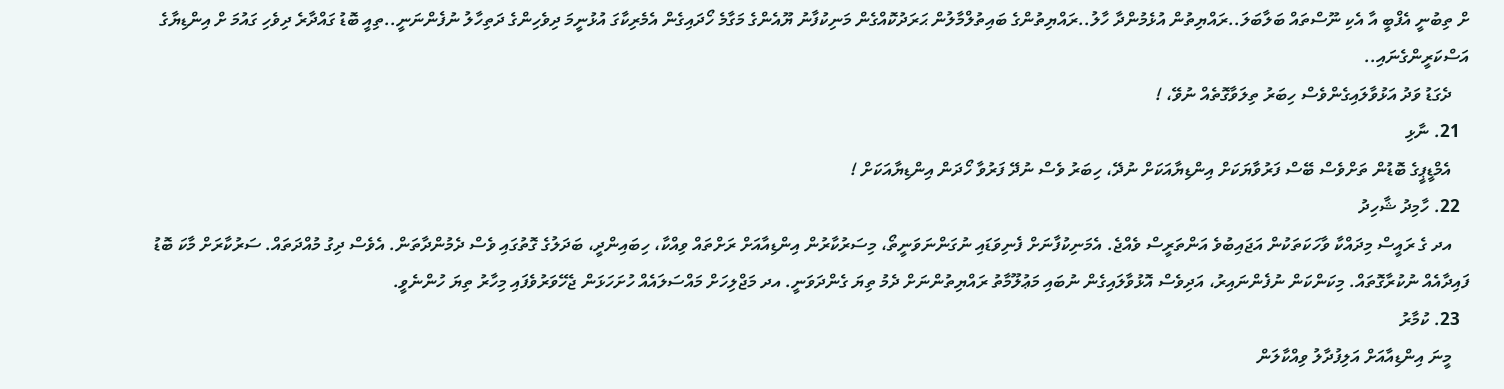ށް ތިބުނީ އެފްބީ އާ އެކި ނޫސްތައް ބަލާބަލަ..ރައްޔިތުން އުޅެމުންދާ ހާލު..ރައްޔިތުންގެ ބައިތުލްމާލުން ޙަރަދުކޮއްގެން މަނިކުފާނު ޔޫއެންގެ މަގާމެ ހޯދައިގެން އެމެރިކާގަ އުޅުނީމަ ދިވެހިންގެ ދަތިހާލު ނުފެންނަނީ..ތިއީ ބޮޑު ގައްދާރެ ދިވެހި ގައުމަ ށް އިންޑިޔާގެ އަސްކަރީންގެނައި..
    ދެގަޑު ވަދު އަޅުވާލައިގެންވެސް ހިބަރު ތިލަވާގޮތެއް ނުވޭ، !
  21. ނާޅި
    އެމްޑީޕީގެ ބޮޑުން ތަށްވެސް ބޭސް ފަރުވާޔަކަށް އިންޑިޔާއަކަށް ނުދޭ، ހިބަރު ވެސް ނުދޭ ފަރުވާ ހޯދަން އިންޑިޔާއަކަށް !
  22. ހާމިދު ޝާހިދު
    އދ ގެ ރައީސް މިދައްކާ ވާހަކަތަކުން އަޖައިބުވެ އަންތަރީސް ވެއްޖެ. އެމަނިކުފާނަށް ފެނިވަޑައި ނުގަންނަވަނީތޯ، މިސަރުކާރުން އިންޑިއާއަށް ރަށްތައް ވިއްކާ، ހިބައިންދީ، ބަދަލުގެ ގޮތުގައި ވެސް ދެމުންދާތަން. އެވެސް ދިގު މުއްދަތައް. ސަރުކާރަށް މާކަ ބޮޑު ފައިދާއެއް ނުކުރާގޮތައް. މިކަންކަން ނުފެންނައިރު، އަދިވެސް އޮޅުވާލައިގެން ނުބައި މަޢުލޫމާތު ރައްޔިތުންނަށް ދެމު ތިޔަ ގެންދަވަނީ. އދ މަޖްލިހަށް މައްސަލައެއް ހުށަހަޅަން ޖެހޭވަރުވެފައި މިހާރު ތިޔަ ހުންނެވީ.
  23. ކުމާރު
    މީނަ އިންޑިއާއަށް އަލިފުދާލު ވިއްކާލަން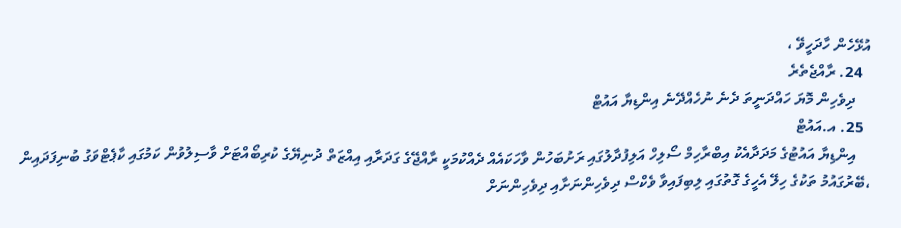އުޅޭހެން ހާދަހީވޭ ،
  24. ރާއްޖެތެރެ
    ދިވެހިން މޮޔަ ހައްދަނީތަ ދެނެ ނުހެއްދޭނެ އިންޑިޔާ އައުޓް
  25. އ.އައުޓް
    އިންޑިޔާ އައުޓުގެ މަދަދާއެކު އިބްރާހިމް ސޯލިހް އަލިފުދާލުގައި ރަށުބަހުން ވާހަކައެއް ދެއްކުމަކީ ރާއްޖޭގެ ގަދަރާއި އިއްޒަތް ދުނިޔޭގެ ކުރިބޯއްޓަށް ވާސިލުވުން ކަމުގައި ކާޕެޓްވަގު ބުނިފަދައިން ،ބޭރުގައުމު ތަކުގެ ހިލޭ އެހީގެ ގޮތުގައި ލިބިފައިވާ ވެކްސް ދިވެހިންނަށާއި ދިވެހިންނަށް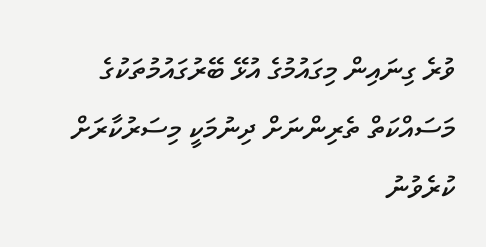ވުރެ ގިނައިން މިގައުމުގެ އުޅޭ ބޭރުގައުމުތަކުގެ މަސައްކަތް ތެރިންނަށް ދިނުމަކީ މިސަރުކާރަށް ކުރެވުނު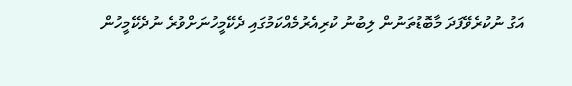އަގު ނުކުރެވޭފަދަ މާބޮޑުތަނުން ލިބުނު ކުރިއެރުމެއްކަމުގައި ދެކޭމީހުނަށްވުރެ ނުދެކޭމީހުން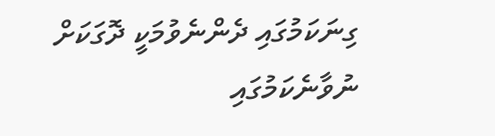ގިނަކަމުގައި ދެންނެވުމަކީ ދޮގަކަށް ނުވާނެކަމުގައި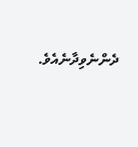ދެންނެވިދާނެއެވެ.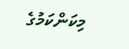މިކަންކަމުގެ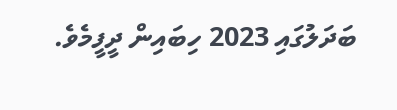ބަދަލުގައި 2023 ހިބައިން ދީފީމެވެ.